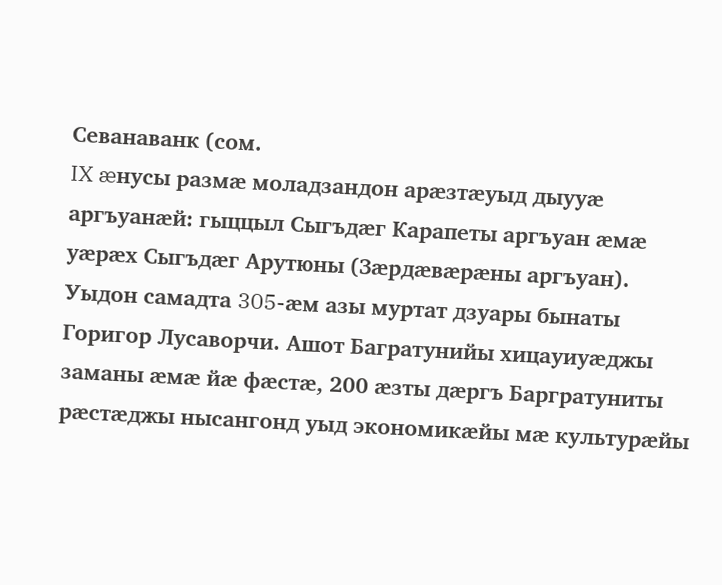Севанаванк (сом.
IX æнусы размæ моладзандон арæзтæуыд дыууæ аргъуанæй: гыццыл Сыгъдæг Карапеты аргъуан æмæ уæрæх Сыгъдæг Арутюны (Зæрдæвæрæны аргъуан). Уыдон самадта 305-æм азы муртат дзуары бынаты Горигор Лусаворчи. Ашот Багратунийы хицауиуæджы заманы æмæ йæ фæстæ, 200 æзты дæргъ Баргратуниты рæстæджы нысангонд уыд экономикæйы мæ культурæйы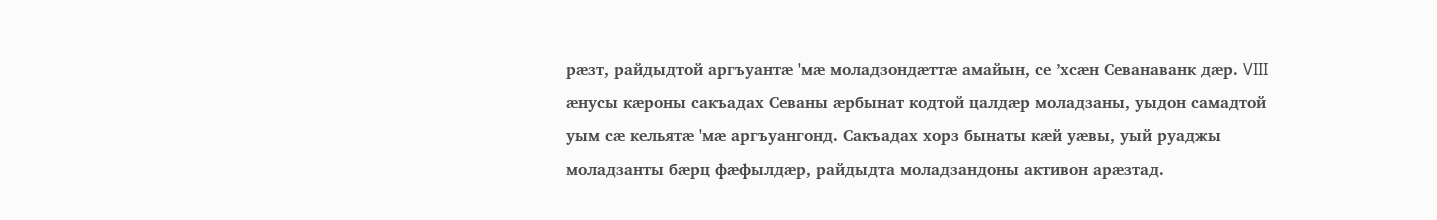рæзт, райдыдтой аргъуантæ 'мæ моладзондæттæ амайын, се ’хсæн Севанаванк дæр. VIII æнусы кæроны сакъадах Севаны æрбынат кодтой цалдæр моладзаны, уыдон самадтой уым сæ кельятæ 'мæ аргъуангонд. Сакъадах хорз бынаты кæй уæвы, уый руаджы моладзанты бæрц фæфылдæр, райдыдта моладзандоны активон арæзтад.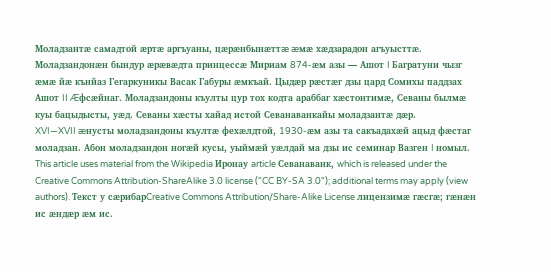Моладзантæ самадтой æртæ аргъуаны, цæрæнбынæттæ æмæ хæдзарадон агъуысттæ.
Моладзандонæн бындур æрæвæдта принцессæ Мириам 874-æм азы — Ашот I Багратуни чызг æмæ йæ кънйаз Гегаркуникы Васак Габуры æмкъай. Цыдæр рæстæг дзы цард Сомихы паддзах Ашот II Æфсæйнаг. Моладзандоны къулты цур тох кодта араббаг хæстонтимæ, Севаны былмæ куы бацыдысты, уæд. Севаны хæсты хайад истой Севанаванкайы моладзантæ дæр.
XVI—XVII æнусты моладзандоны къултæ фехæлдтой, 1930-æм азы та сакъадахæй ацыд фæстаг моладзан. Абон моладзандон ногæй кусы, уыймæй уæлдай ма дзы ис семинар Вазген I номыл.
This article uses material from the Wikipedia Иронау article Севанаванк, which is released under the Creative Commons Attribution-ShareAlike 3.0 license ("CC BY-SA 3.0"); additional terms may apply (view authors). Текст у сæрибарCreative Commons Attribution/Share-Alike License лицензимæ гæсгæ; гæнæн ис æндæр æм ис.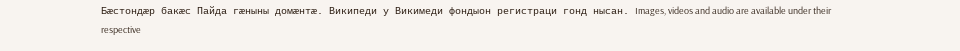Бæстондæр бакæс Пайда гæныны домæнтæ. Википеди у Викимеди фондыон регистраци гонд нысан. Images, videos and audio are available under their respective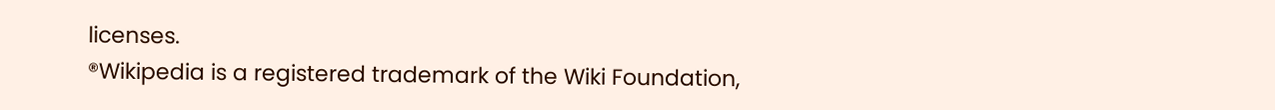licenses.
®Wikipedia is a registered trademark of the Wiki Foundation,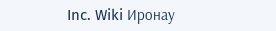Inc. Wiki Иронау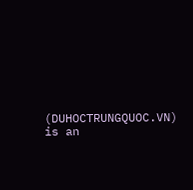(DUHOCTRUNGQUOC.VN) is an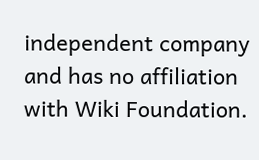independent company and has no affiliation with Wiki Foundation.